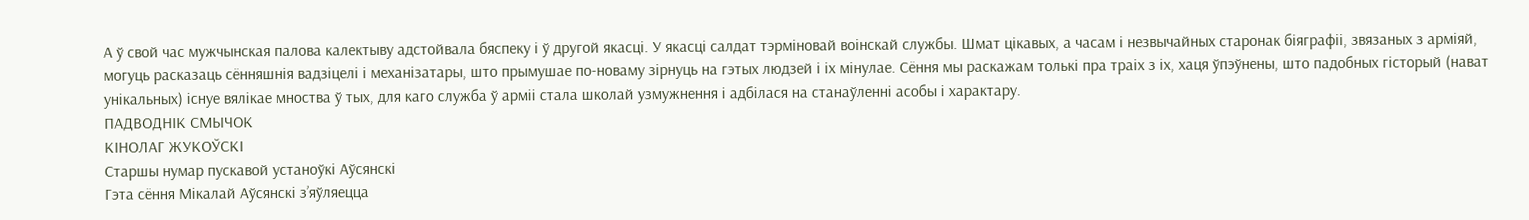А ў свой час мужчынская палова калектыву адстойвала бяспеку і ў другой якасці. У якасці салдат тэрміновай воінскай службы. Шмат цікавых, а часам і незвычайных старонак біяграфіі, звязаных з арміяй, могуць расказаць сённяшнія вадзіцелі і механізатары, што прымушае по-новаму зірнуць на гэтых людзей і іх мінулае. Сёння мы раскажам толькі пра траіх з іх, хаця ўпэўнены, што падобных гісторый (нават унікальных) існуе вялікае мноства ў тых, для каго служба ў арміі стала школай узмужнення і адбілася на станаўленні асобы і характару.
ПАДВОДНІК СМЫЧОК
КІНОЛАГ ЖУКОЎСКІ
Старшы нумар пускавой устаноўкі Аўсянскі
Гэта сёння Мікалай Аўсянскі з’яўляецца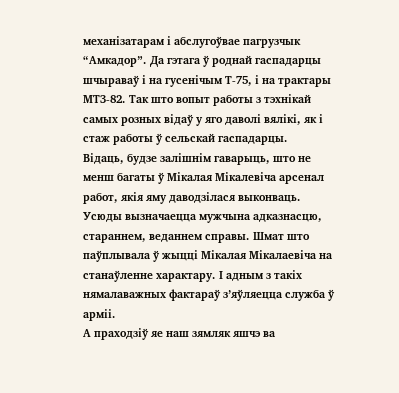механізатарам і абслугоўвае пагрузчык “Амкадор”. Да гэтага ў роднай гаспадарцы шчыраваў і на гусенічым Т-75, і на трактары МТЗ-82. Так што вопыт работы з тэхнікай самых розных відаў у яго даволі вялікі, як і стаж работы ў сельскай гаспадарцы.
Відаць, будзе залішнім гаварыць, што не менш багаты ў Мікалая Мікалевіча арсенал работ, якія яму даводзілася выконваць. Усюды вызначаецца мужчына адказнасцю, стараннем, веданнем справы. Шмат што паўплывала ў жыцці Мікалая Мікалаевіча на станаўленне характару. І адным з такіх нямалаважных фактараў з’яўляецца служба ў арміі.
А праходзіў яе наш зямляк яшчэ ва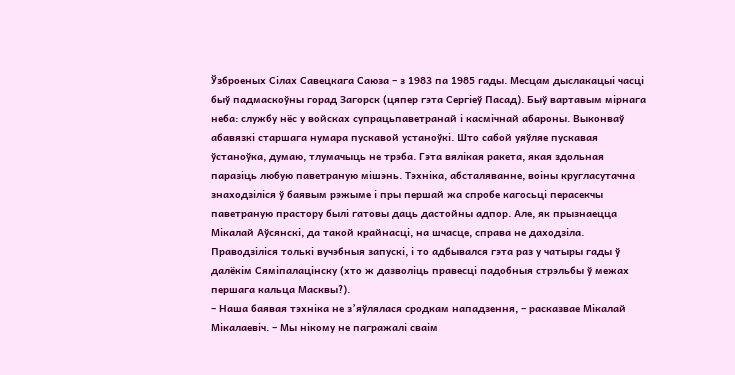Ўзброеных Сілах Савецкага Саюза – з 1983 па 1985 гады. Месцам дыслакацыі часці быў падмаскоўны горад Загорск (цяпер гэта Сергіеў Пасад). Быў вартавым мірнага неба: службу нёс у войсках супрацьпаветранай і касмічнай абароны. Выконваў абавязкі старшага нумара пускавой устаноўкі. Што сабой уяўляе пускавая ўстаноўка, думаю, тлумачыць не трэба. Гэта вялікая ракета, якая здольная паразіць любую паветраную мішэнь. Тэхніка, абсталяванне, воіны кругласутачна знаходзіліся ў баявым рэжыме і пры першай жа спробе кагосьці перасекчы паветраную прастору былі гатовы даць дастойны адпор. Але, як прызнаецца Мікалай Аўсянскі, да такой крайнасці, на шчасце, справа не даходзіла. Праводзіліся толькі вучэбныя запускі, і то адбывался гэта раз у чатыры гады ў далёкім Сяміпалацінску (хто ж дазволіць правесці падобныя стрэльбы ў межах першага кальца Масквы?).
– Наша баявая тэхніка не з’яўлялася сродкам нападзення, – расказвае Мікалай Мікалаевіч. – Мы нікому не пагражалі сваім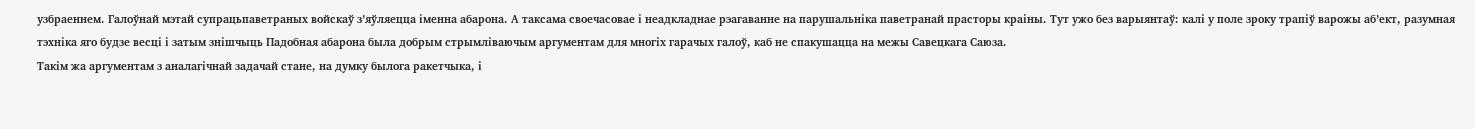узбраеннем. Галоўнай мэтай супрацьпаветраных войскаў з’яўляецца іменна абарона. А таксама своечасовае і неадкладнае рэагаванне на парушальніка паветранай прасторы краіны. Тут ужо без варыянтаў: калі у поле зроку трапіў варожы аб’ект, разумная тэхніка яго будзе весці і затым знішчыць Падобная абарона была добрым стрымліваючым аргументам для многіх гарачых галоў, каб не спакушацца на межы Савецкага Саюза.
Такім жа аргументам з аналагічнай задачай стане, на думку былога ракетчыка, і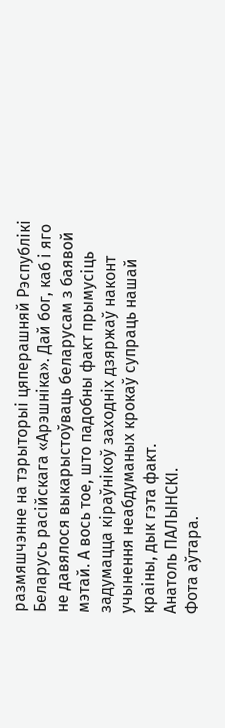размяшчэнне на тэрыторыі цяперашняй Рэспублікі Беларусь расійскага «Арэшніка». Дай бог, каб і яго не давялося выкарыстоўваць беларусам з баявой мэтай. А вось тое, што падобны факт прымусіць задумацца кіраўнікоў заходніх дзяржаў наконт учынення неабдуманых крокаў супраць нашай краіны, дык гэта факт.
Анатоль ПАЛЫНСКІ.
Фота аўтара.